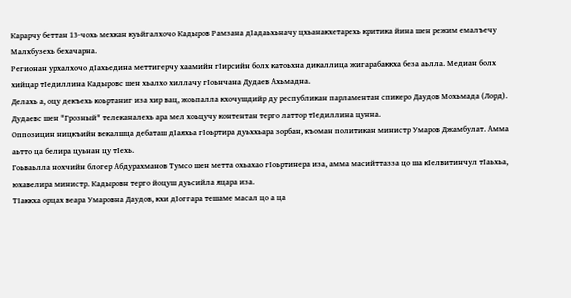Карарчу беттан 13-чохь мехкан куьйгалхочо Кадыров Рамзана дIадаьхьначу цхьанакхетарехь критика йина шен режим емалъечу Малхбузехь бехачарна.
Регионан урхалхочо дIахьедина меттигерчу хаамийн гIирсийн болх катоьхна дикаллица жигарабаккха беза аьлла. Медиан болх хийцар тIедиллина Кадыровс шен хьалхо хиллачу гIоьнчана Дудаев Ахьмадна.
Делахь а, оцу декъехь коьртаниг иза хир вац, жоьпалла кхочушдийр ду республикан парламентан спикеро Даудов Мохьмада (Лорд). Дудаевс шен "Грозный" телеканалехь ара мел хоьцучу контентан терго латтор тIедиллина цунна.
Оппозицин ницкъийн векалшца дебаташ дIаяхьа гIоьртира дуьххьара зорбан, къоман политикан министр Умаров Джамбулат. Амма аьтто ца белира цуьнан цу тIехь.
Гоьваьлла нохчийн блогер Абдурахманов Тумсо шен метта охьахао гIоьртинера иза, амма масийттазза цо ша кIелвитинчул тIаьхьа, юхавелира министр. Кадыровн терго йоцуш дуьсийла яцара иза.
ТIаккха орцах веара Умаровна Даудов, кхи дIоггара тешаме масал цо а ца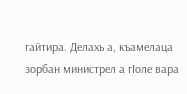гайтира. Делахь а, къамелаца зорбан министрел а гIоле вара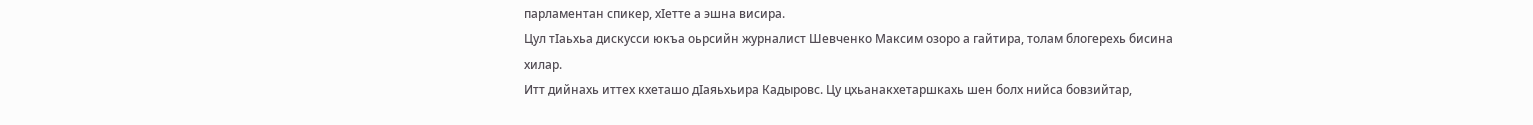парламентан спикер, хIетте а эшна висира.
Цул тIаьхьа дискусси юкъа оьрсийн журналист Шевченко Максим озоро а гайтира, толам блогерехь бисина хилар.
Итт дийнахь иттех кхеташо дIаяьхьира Кадыровс. Цу цхьанакхетаршкахь шен болх нийса бовзийтар,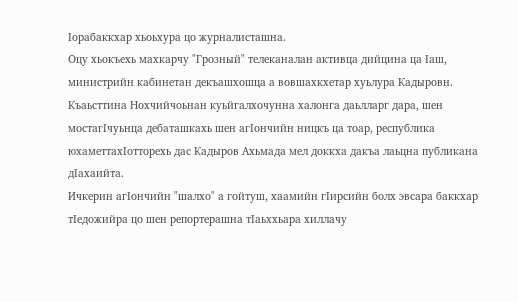Iорабаккхар хьоьхура цо журналисташна.
Оцу хьокъехь махкарчу "Грозный" телеканалан активца дийцина ца Iаш, министрийн кабинетан декъашхошца а вовшахкхетар хуьлура Кадыровн.
Къаьсттина Нохчийчоьнан куьйгалхочунна халонга даьлларг дара, шен мостагIчуьнца дебаташкахь шен агIончийн ницкъ ца тоар, республика юхаметтахIотторехь дас Кадыров Ахьмада мел доккха дакъа лаьцна публикана дIахаийта.
Ичкерин агIончийн "шалхо" а гойтуш, хаамийн гIирсийн болх эвсара баккхар тIедожийра цо шен репортерашна тIаьххьара хиллачу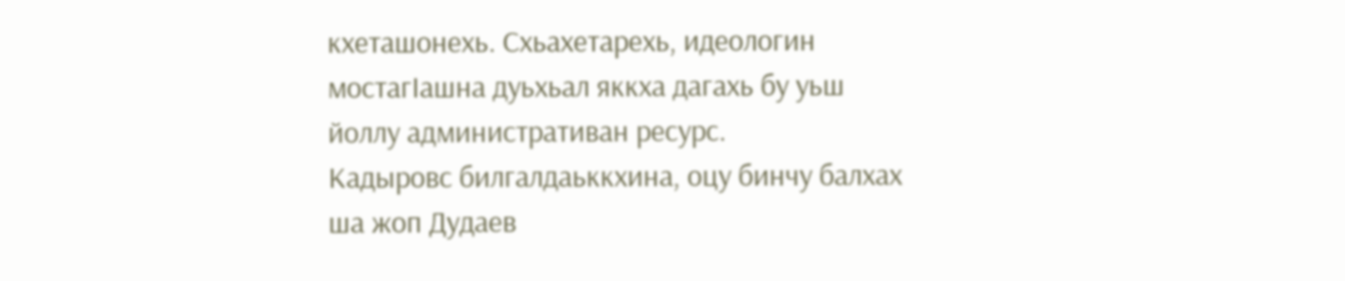кхеташонехь. Схьахетарехь, идеологин мостагIашна дуьхьал яккха дагахь бу уьш йоллу административан ресурс.
Кадыровс билгалдаьккхина, оцу бинчу балхах ша жоп Дудаев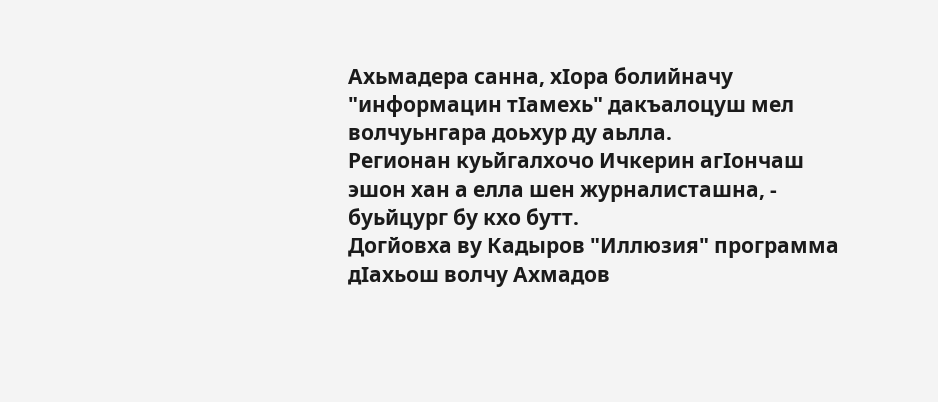Ахьмадера санна, хIора болийначу "информацин тIамехь" дакъалоцуш мел волчуьнгара доьхур ду аьлла.
Регионан куьйгалхочо Ичкерин агIончаш эшон хан а елла шен журналисташна, - буьйцург бу кхо бутт.
Догйовха ву Кадыров "Иллюзия" программа дIахьош волчу Ахмадов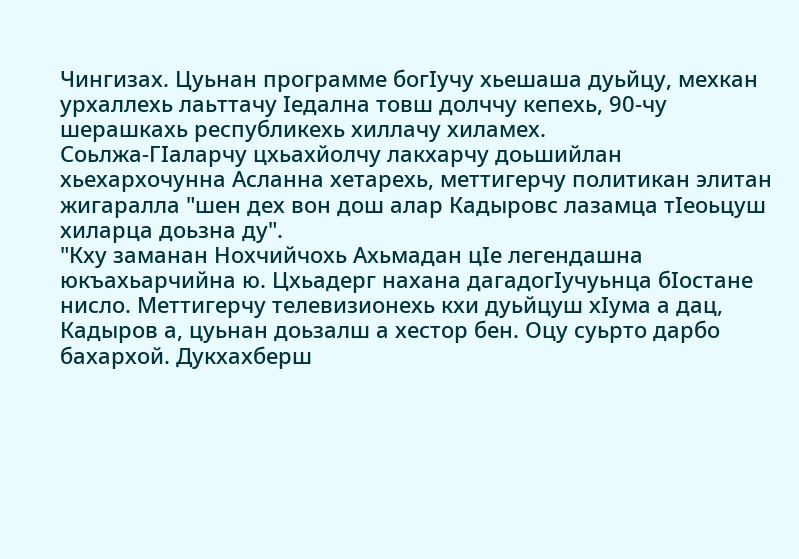Чингизах. Цуьнан программе богIучу хьешаша дуьйцу, мехкан урхаллехь лаьттачу Iедална товш долччу кепехь, 90-чу шерашкахь республикехь хиллачу хиламех.
Соьлжа-ГIаларчу цхьахйолчу лакхарчу доьшийлан хьехархочунна Асланна хетарехь, меттигерчу политикан элитан жигаралла "шен дех вон дош алар Кадыровс лазамца тIеоьцуш хиларца доьзна ду".
"Кху заманан Нохчийчохь Ахьмадан цIе легендашна юкъахьарчийна ю. Цхьадерг нахана дагадогIучуьнца бIостане нисло. Меттигерчу телевизионехь кхи дуьйцуш хIума а дац, Кадыров а, цуьнан доьзалш а хестор бен. Оцу суьрто дарбо бахархой. Дукхахберш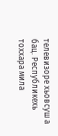телевизоре хьовсуш а бац. Республикехь тоххара мила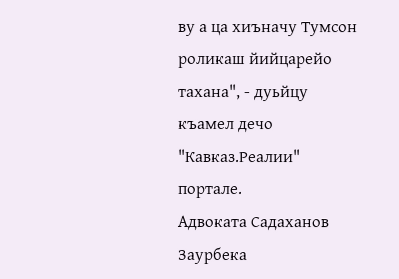ву а ца хиъначу Тумсон роликаш йийцарейо тахана", - дуьйцу къамел дечо "Кавказ.Реалии" портале.
Адвоката Садаханов Заурбека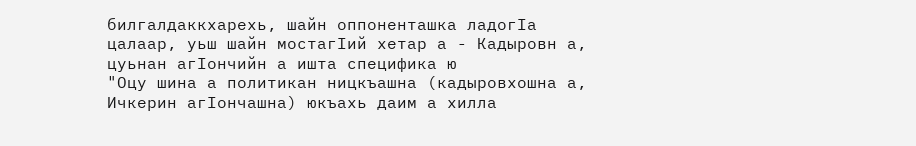билгалдаккхарехь, шайн оппоненташка ладогIа цалаар, уьш шайн мостагIий хетар а - Кадыровн а, цуьнан агIончийн а ишта специфика ю
"Оцу шина а политикан ницкъашна (кадыровхошна а, Ичкерин агIончашна) юкъахь даим а хилла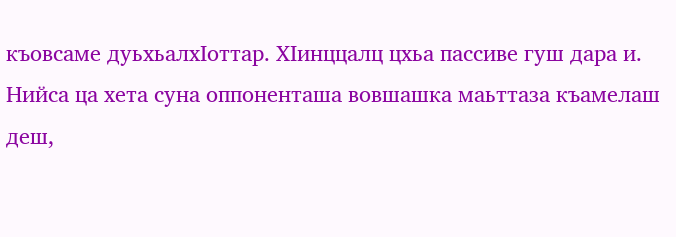къовсаме дуьхьалхIоттар. ХIинццалц цхьа пассиве гуш дара и. Нийса ца хета суна оппоненташа вовшашка маьттаза къамелаш деш,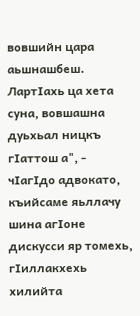вовшийн цара аьшнашбеш. ЛартIахь ца хета суна, вовшашна дуьхьал ницкъ гIаттош а", - чIагIдо адвокато, къийсаме яьллачу шина агIоне дискусси яр томехь, гIиллакхехь хилийта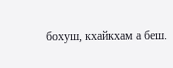бохуш, кхайкхам а беш.